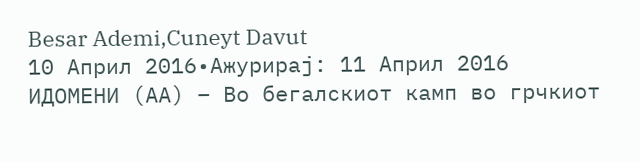Besar Ademi,Cuneyt Davut
10 Април 2016•Ажурирај: 11 Април 2016
ИДОМЕНИ (АА) – Во бегалскиот камп во грчкиот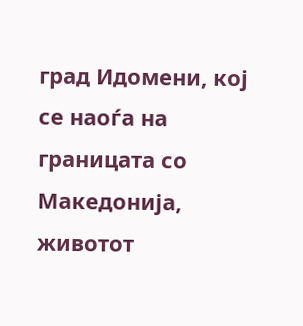град Идомени, кој се наоѓа на границата со Македонија, животот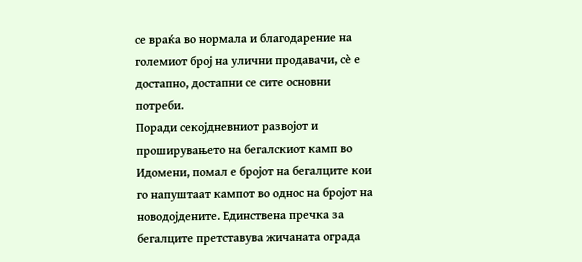се враќа во нормала и благодарение на големиот број на улични продавачи, сè е достапно, достапни се сите основни потреби.
Поради секојдневниот развојот и проширувањето на бегалскиот камп во Идомени, помал е бројот на бегалците кои го напуштаат кампот во однос на бројот на новодојдените. Единствена пречка за бегалците претставува жичаната ограда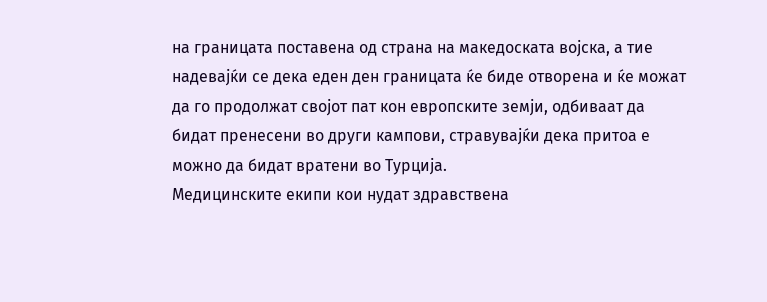на границата поставена од страна на македоската војска, а тие надевајќи се дека еден ден границата ќе биде отворена и ќе можат да го продолжат својот пат кон европските земји, одбиваат да бидат пренесени во други кампови, стравувајќи дека притоа е можно да бидат вратени во Турција.
Медицинските екипи кои нудат здравствена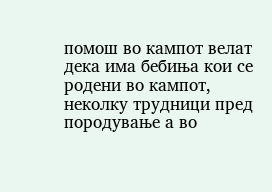помош во кампот велат дека има бебиња кои се родени во кампот, неколку трудници пред породување а во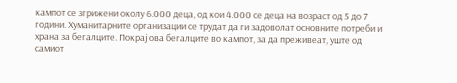кампот се згрижени околу 6.000 деца, од кои 4.000 се деца на возраст од 5 до 7 години. Хуманитарните организации се трудат да ги задоволат основните потреби и храна за бегалците. Покрај ова бегалците во кампот, за да преживеат, уште од самиот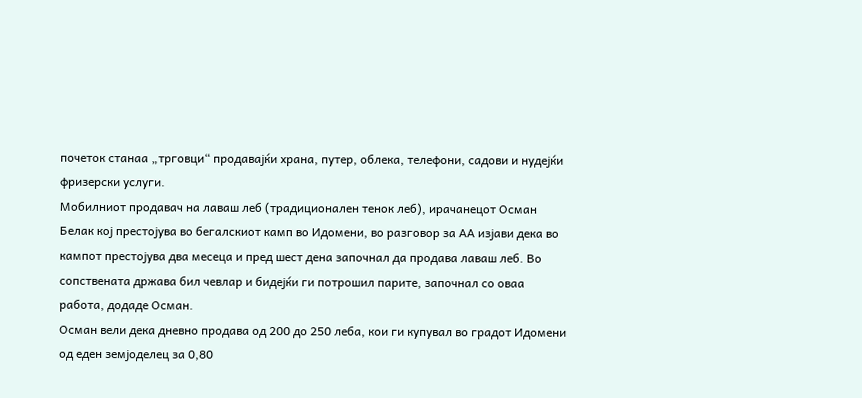почеток станаа „трговци“ продавајќи храна, путер, облека, телефони, садови и нудејќи фризерски услуги.
Мобилниот продавач на лаваш леб (традиционален тенок леб), ирачанецот Осман Белак кој престојува во бегалскиот камп во Идомени, во разговор за АА изјави дека во кампот престојува два месеца и пред шест дена започнал да продава лаваш леб. Во сопствената држава бил чевлар и бидејќи ги потрошил парите, започнал со оваа работа, додаде Осман.
Осман вели дека дневно продава од 200 до 250 леба, кои ги купувал во градот Идомени од еден земјоделец за 0,80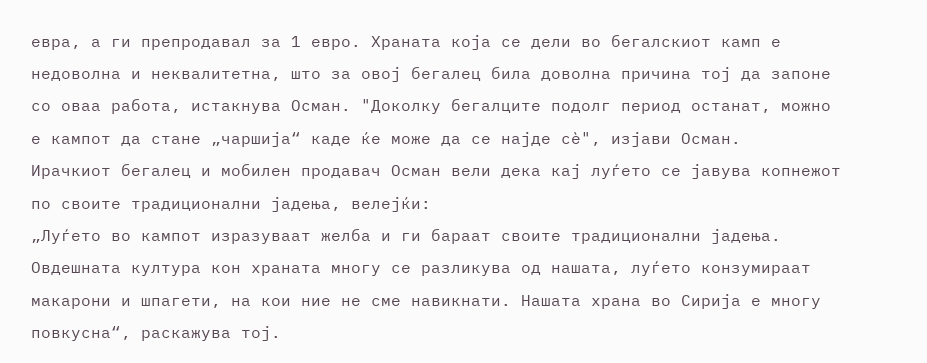евра, а ги препродавал за 1 евро. Храната која се дели во бегалскиот камп е недоволна и неквалитетна, што за овој бегалец била доволна причина тој да запоне со оваа работа, истакнува Осман. "Доколку бегалците подолг период останат, можно е кампот да стане „чаршија“ каде ќе може да се најде сè", изјави Осман.
Ирачкиот бегалец и мобилен продавач Осман вели дека кај луѓето се јавува копнежот по своите традиционални јадења, велејќи:
„Луѓето во кампот изразуваат желба и ги бараат своите традиционални јадења. Овдешната култура кон храната многу се разликува од нашата, луѓето конзумираат макарони и шпагети, на кои ние не сме навикнати. Нашата храна во Сирија е многу повкусна“, раскажува тој.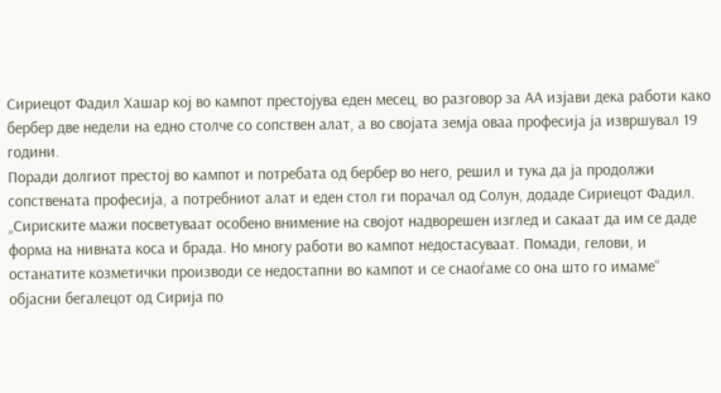Сириецот Фадил Хашар кој во кампот престојува еден месец, во разговор за АА изјави дека работи како бербер две недели на едно столче со сопствен алат, а во својата земја оваа професија ја извршувал 19 години.
Поради долгиот престој во кампот и потребата од бербер во него, решил и тука да ја продолжи сопствената професија, а потребниот алат и еден стол ги порачал од Солун, додаде Сириецот Фадил.
„Сириските мажи посветуваат особено внимение на својот надворешен изглед и сакаат да им се даде форма на нивната коса и брада. Но многу работи во кампот недостасуваат. Помади, гелови, и останатите козметички производи се недостапни во кампот и се снаоѓаме со она што го имаме“ објасни бегалецот од Сирија по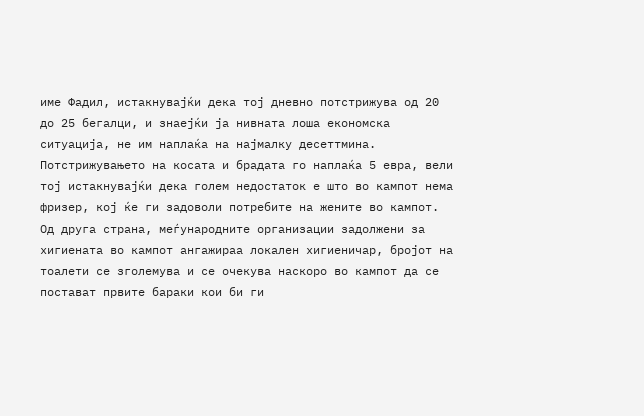име Фадил, истакнувајќи дека тој дневно потстрижува од 20 до 25 бегалци, и знаејќи ја нивната лоша економска ситуација, не им наплаќа на најмалку десеттмина.
Потстрижувањето на косата и брадата го наплаќа 5 евра, вели тој истакнувајќи дека голем недостаток е што во кампот нема фризер, кој ќе ги задоволи потребите на жените во кампот.
Од друга страна, меѓународните организации задолжени за хигиената во кампот ангажираа локален хигиеничар, бројот на тоалети се зголемува и се очекува наскоро во кампот да се постават првите бараки кои би ги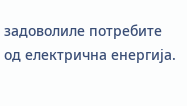задоволиле потребите од електрична енергија.